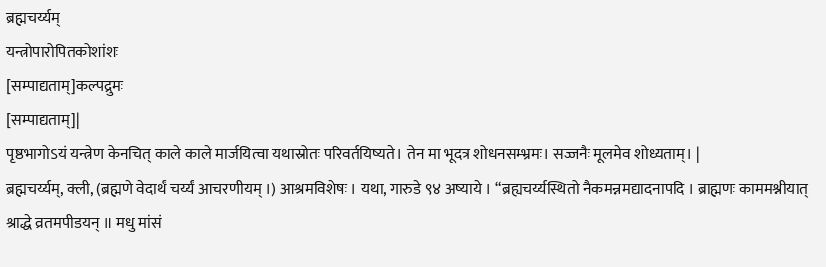ब्रह्मचर्य्यम्
यन्त्रोपारोपितकोशांशः
[सम्पाद्यताम्]कल्पद्रुमः
[सम्पाद्यताम्]|
पृष्ठभागोऽयं यन्त्रेण केनचित् काले काले मार्जयित्वा यथास्रोतः परिवर्तयिष्यते। तेन मा भूदत्र शोधनसम्भ्रमः। सज्जनैः मूलमेव शोध्यताम्। |
ब्रह्मचर्य्यम्, क्ली, (ब्रह्मणे वेदार्थं चर्य्यं आचरणीयम् ।) आश्रमविशेषः । यथा, गारुडे ९४ अष्याये । “ब्रह्यचर्य्यस्थितो नैकमन्नमद्यादनापदि । ब्राह्मणः काममश्नीयात् श्राद्धे व्रतमपीडयन् ॥ मधु मांसं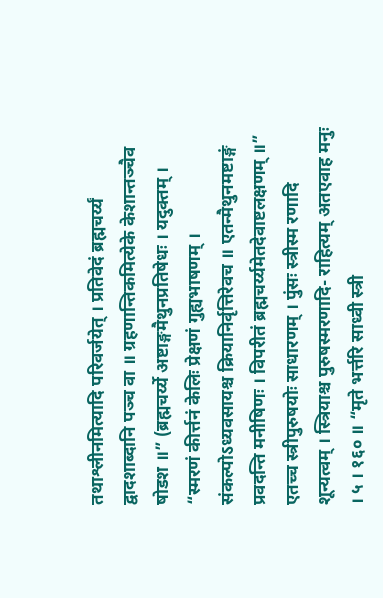तथाश्लीनमित्यादि परिवर्जयेत् । प्रतिवेदं ब्रह्मचर्य्यं द्वादशाब्दानि पञ्च वा ॥ ग्रहणान्तिकमित्येके केशान्तञ्चैव षोडश ॥” (ब्रह्मचर्य्ये अष्टाङ्गमैथुनप्रतिषेधः । यदुक्तम् । “स्मरणं कीर्त्तनं केलिः प्रेक्षणं गुह्यभाषणम् । संकल्पोऽध्यवसायश्च क्रियानिर्वृत्तिरेवच ॥ एतन्मैथुनमष्टाङ्गं प्रवदन्ति मनीषिणः । विपरीतं ब्रह्मचर्य्यमेतदेवाष्टलक्षणम् ॥” एतच्च स्त्रीपुरुषयोः साधारणम् । पुंसः स्त्रीस्म रणादि शून्यत्वम् । स्त्रियाश्च पुरुषस्मरणादि- राहित्यम् अतएवाह मनुः । ५ । १६० ॥ “मृते भर्त्तरि साध्वी स्त्री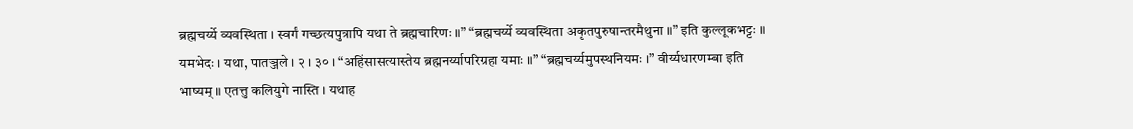ब्रह्मचर्य्ये व्यवस्थिता । स्वर्गं गच्छत्यपुत्रापि यथा ते ब्रह्मचारिणः ॥” “ब्रह्मचर्य्ये व्यवस्थिता अकृतपुरुषान्तरमैथुना ॥” इति कुल्लूकभट्टः ॥ यमभेदः । यथा, पातञ्जले । २ । ३० । “अहिंसासत्यास्तेय ब्रह्मनर्य्यापरिग्रहा यमाः ॥” “ब्रह्मचर्य्यमुपस्थनियमः ।” वीर्य्यधारणम्बा इति भाष्यम् ॥ एतत्तु कलियुगे नास्ति । यथाह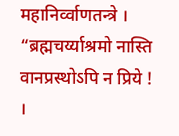महानिर्व्वाणतन्त्रे । “ब्रह्मचर्य्याश्रमो नास्ति वानप्रस्थोऽपि न प्रिये ! ।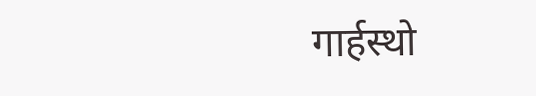गार्हस्थो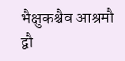भैक्षुकश्चैव आश्रमौ द्वौ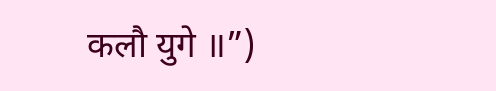कलौ युगे ॥”)